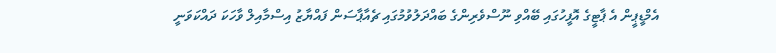އެމްޑީޕީން އެ ޕާޓީގެ އޮފީހުގައި ބޭއްވި ނޫސްވެރިންގެ ބައްދަލުވުމުގައި ޗެއާޕާސަން ފައްޔާޒު އިސްމާއިލް ވާހަކަ ދައްކަވަނީ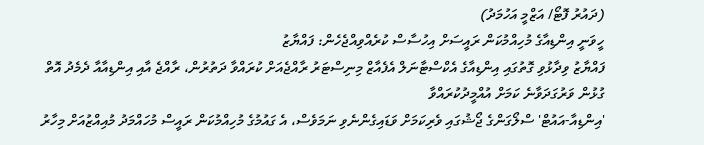(ދައުރު ފޮޓޯ/ އަޒްމީ އަހުމަދު)
ހީވަނީ އިންޑިއާގެ މުހިއްމުކަން ރައީސަށް އިހުސާސް ކުރެއްވިއްޖެހެން: ފައްޔާޒު
ފައްޔާޒު ވިދާޅުވި ގޮތުގައި އިންޑިއާގެ އެކްސްޓާނަލް އެފެއާޒް މިނިސްޓަރު ރާއްޖެއަށް ކުރައްވާ ދަތުރުން، ރާއްޖެ އާއި އިންޑިއާއާ ދެމެދު އޮތް ގުޅުން ވަރުގަދަވާނެ ކަމަށް އުއްމީދުކުރައްވާ
'އިންޑިއާ-އައުޓް' ސްލޯގަންގެ ޖޯޝުގައި ވެރިކަމަށް ވަޑައިގެންނެވި ނަމަވެސް، އެ ގައުމުގެ މުހިއްމުކަން ރައީސް މުހައްމަދު މުއިއްޒުއަށް މިހާރު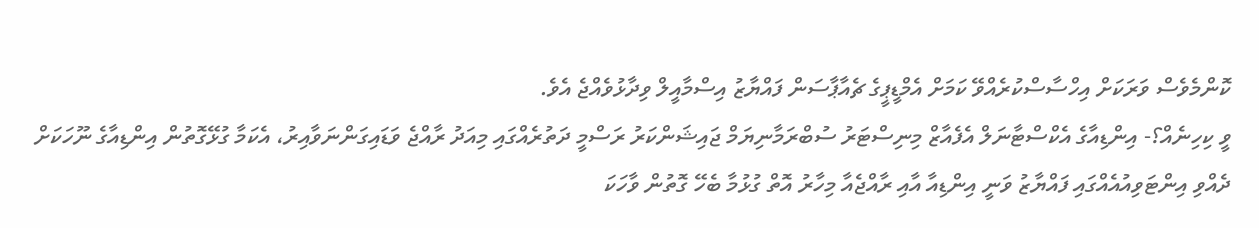ކޮންމެވެސް ވަރަކަށް އިހްސާސްކުރެއްވޭ ކަމަށް އެމްޑީޕީގެ ޗެއާޕާސަން ފައްޔާޒު އިސްމާއީލް ވިދާޅުވެއްޖެ އެވެ.
ވީ ކިހިނެއް؟- އިންޑިއާގެ އެކްސްޓާނަލް އެފެއާޒް މިނިސްޓަރު ސުބްރަމާނިޔަމް ޖައިޝަންކަރު ރަސްމީ ދަތުރެއްގައި މިއަދު ރާއްޖެ ވަޑައިގަންނަވާއިރު، އެކަމާ ގުޅޭގޮތުން އިންޑިއާގެ ނޫހަކަށް ދެއްވި އިންޓަވިއުއެއްގައި ފައްޔާޒު ވަނީ އިންޑިއާ އާއި ރާއްޖެއާ މިހާރު އޮތް ގުޅުމާ ބެހޭ ގޮތުން ވާހަކަ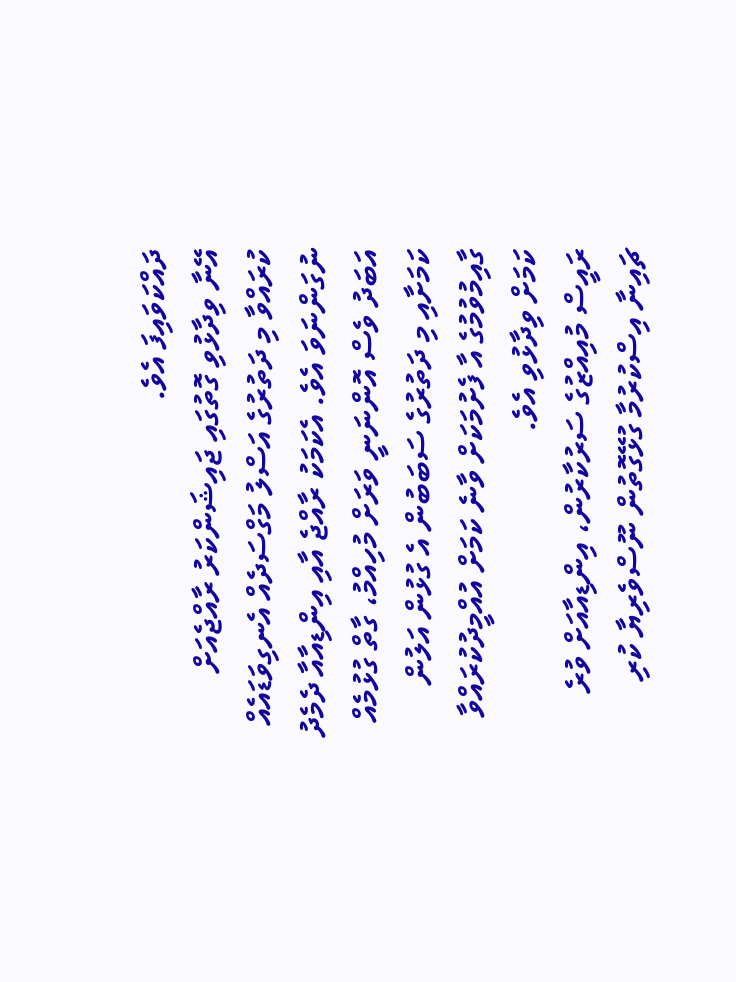ދައްކަވައިފަ އެވެ.
އޭނާ ވިދާޅުވި ގޮތުގައި ޖައިޝަންކަރު ރާއްޖެއަށް ކުރައްވާ މި ދަތުރުގެ އަސްލު މަގްސަދެއް އެނގިވަޑައެއް ނުގަންނަވަ އެވެ. އެކަމަކު ރާއްޖެ އާއި އިންޑިއާއާ ދެމެދު އަބަދު ވެސް އޮންނަނީ ވަރަށް މުހިއްމު، ގާތް ގުޅުމެއް ކަމަށާއި މި ދަތުރުގެ ސަބަބުން އެ ގުޅުން އަލުން ގާއިމުވުމުގެ އާ ފެށުމަކަށް ވާނެ ކަމަށް އުއްމީދުކުރައްވާ ކަމަށް ވިދާޅުވި އެވެ.
ރައީސް މުއިއްޒުގެ ސަރުކާރުން، އިންޑިއާއަށް ވުރެ ޗައިނާ އިސްކުރުމާ ގުޅޭގޮތުން ނޫސްވެރިޔާ ކުރި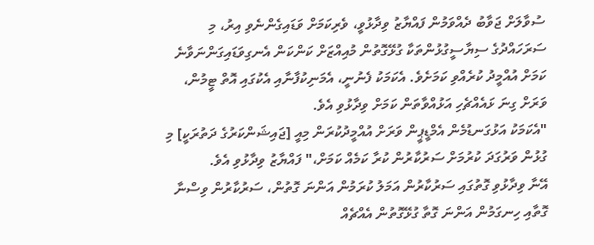ސުވާލަށް ޖަވާބު ދެއްވަމުން ފައްޔާޒު ވިދާޅުވީ، ވެރިކަމަށް ވަޑައިގެންނެވި އިރު، މި ސަރަހައްދުގެ ސިޔާސީގުޅުންތަކާ ގުޅޭގޮތުން މުއިއްޒަށް ކަންކަން އެނގިވަޑައިގަންނަވާނެ ކަމަށް އުއްމީދު ކުރެއްވި ކަމަށެވެ. އެކަމަކު ފެނުނީ، އެމަނިކުފާނާއި އެކުގައި އޮތް ޓީމުން، ވަރަށް ގިނަ ޅައެއްޗެހި އަޅުއްވާތަން ކަމަށް ވިދާޅުވި އެވެ.
"އެކަމަކު އަޅުގަނޑުމެން އެމްޑީޕީން ވަރަށް އުއްމީދުކުރަން މިއީ [ޖައިޝަންކަރުގެ ދަތުރަކީ] މި ގުޅުން ވަރުގަދަ ކުރުމަށް ސަރުކާރުން ކުރާ ކަމެއް ކަމަށް،" ފައްޔާޒު ވިދާޅުވި އެވެ.
އޭނާ ވިދާޅުވި ގޮތުގައި ސަރުކާރުން އަމަލު ކުރަމުން އަންނަ ގޮތުން، ސަރުކާރުން ވިސްނާ ގޮތާއި ހިނގަމުން އަންނަ ގޮތާ ގުޅޭގޮތުން އެއްޗެއް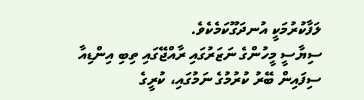ލަފާކުރުމަކީ އުނދަގޫކަމެކެވެ.
ސިޔާސީ މީހުންގެ ނަޒަރުގައި ރާއްޖޭގައި ތިބި އިންޑިއާ ސިފައިން ބޭރު ކުރުމުގެ ނަމުގައި، ކުރީގެ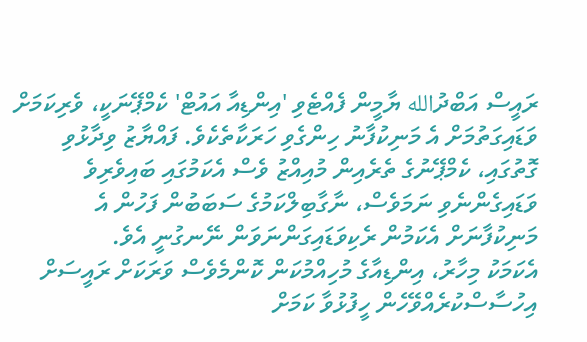ރައީސް އަބްދުالله ޔާމީން ފެއްޓެވި 'އިންޑިއާ އައުޓް' ކެމްޕޭނަކީ، ވެރިކަމަށް ވަޑައިގަތުމަށް އެ މަނިކުފާނު ހިންގެވި ހަރަކާތެކެވެ. ފައްޔާޒު ވިދާޅުވި ގޮތުގައި، ކެމްޕޭނުގެ ތެރެއިން މުއިއްޒު ވެސް އެކަމުގައި ބައިވެރިވެ ވަޑައިގެންނެވި ނަމަވެސް، ނާގާބިލްކަމުގެ ސަބަބުން ފަހުން އެ މަނިކުފާނަށް އެކަމުން ރެކިވަޑައިގަންނަވަން ނޭނގުނީ އެވެ.
އެކަމަކު މިހާރު، އިންޑިއާގެ މުހިއްމުކަން ކޮންމެވެސް ވަރަކަށް ރައީސަށް އިހުސާސްކުރެއްވޭހެން ހީފުޅުވާ ކަމަށް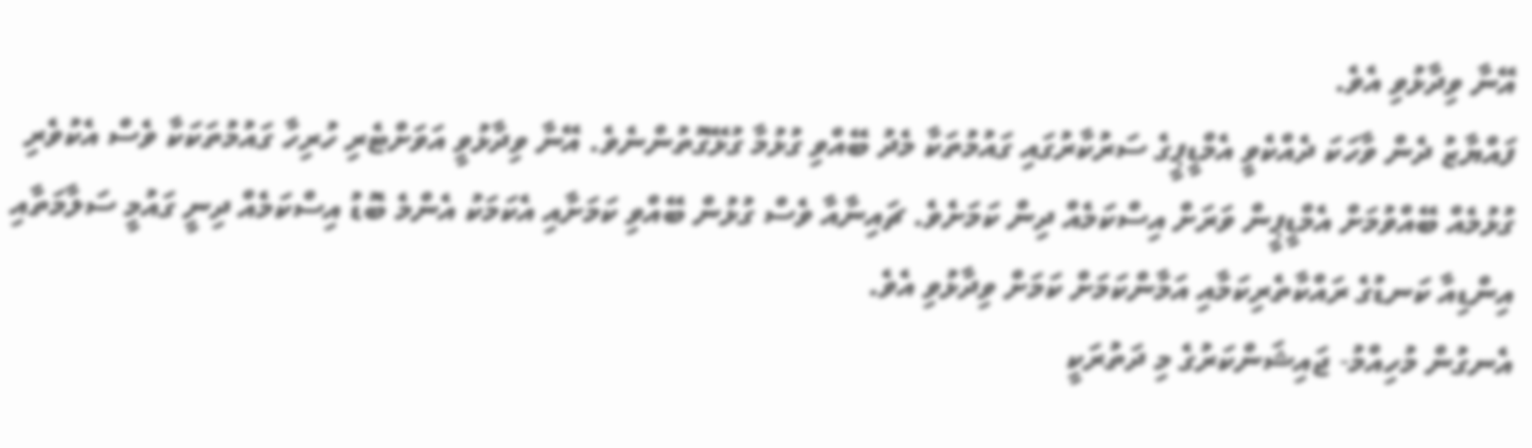އޭނާ ވިދާޅުވި އެވެ.
ފައްޔާޒު ދެން ވާހަކަ ދެއްކެވީ އެމްޑީޕީގެ ސަރުކާރުގައި ގައުމުތަކާ މެދު ބޭއްވި ގުޅުމާ ގުޅޭގޮތުންނެވެ. އޭނާ ވިދާޅުވީ އަވަށްޓެރި ހުރިހާ ގައުމުތަކަކާ ވެސް އެކުވެރި ގުޅުމެއް ބޭއްވުމަށް އެމްޑީޕީން ވަރަށް އިސްކަމެއް ދިން ކަމަށެވެ. ޗައިނާއާ ވެސް ގުޅުން ބޭއްވި ކަމަށާއި އެކަމަކު އެންމެ ބޮޑު އިސްކަމެއް ދިނީ ގައުމީ ސަލާމަތާއި އިންޑިއާ ކަނޑުގެ ރައްކާތެރިކަމާއި އަމާންކަމަށް ކަމަށް ވިދާޅުވި އެވެ.
އެނގުން މުހިއްމު- ޖައިޝަންކަރުގެ މި ދަތުރަކީ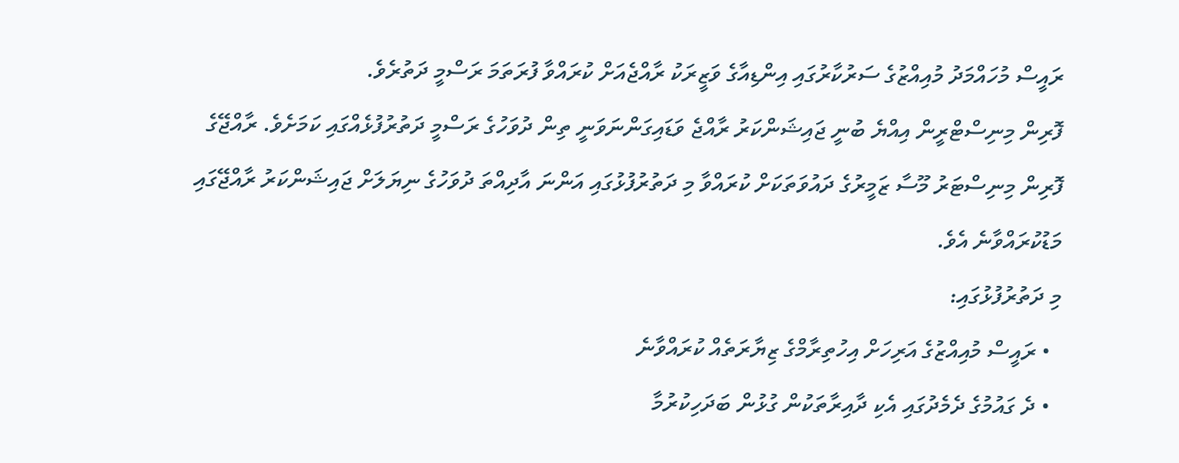ރައީސް މުހައްމަދު މުއިއްޒުގެ ސަރުކާރުގައި އިންޑިއާގެ ވަޒީރަކު ރާއްޖެއަށް ކުރައްވާ ފުރަތަމަ ރަސްމީ ދަތުރެވެ.
ފޮރިން މިނިސްޓްރީން އިއްޔެ ބުނީ ޖައިޝަންކަރު ރާއްޖެ ވަޑައިގަންނަވަނީ ތިން ދުވަހުގެ ރަސްމީ ދަތުރުފުޅެއްގައި ކަމަށެވެ. ރާއްޖޭގެ ފޮރިން މިނިސްޓަރު މޫސާ ޒަމީރުގެ ދައުވަތަކަށް ކުރައްވާ މި ދަތުރުފުޅުގައި އަންނަ އާދިއްތަ ދުވަހުގެ ނިޔަލަށް ޖައިޝަންކަރު ރާއްޖޭގައި މަޑުކުރައްވާނެ އެވެ.
މި ދަތުރުފުޅުގައި:
  • ރައީސް މުއިއްޒުގެ އަރިހަށް އިހުތިރާމްގެ ޒިޔާރަތެއް ކުރައްވާނެ
  • ދެ ގައުމުގެ ދެމެދުގައި އެކި ދާއިރާތަކުން ގުޅުން ބަދަހިކުރުމާ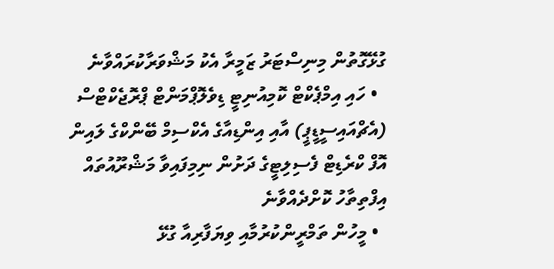ގުޅޭގޮތުން މިނިސްޓަރު ޒަމީރާ އެކު މަޝްވަރާކުރައްވާނެ
  • ހައި އިމްޕެކްޓް ކޮމިއުނިޓީ ޑިވެލޮޕްމަންޓް ޕްރޮޖެކްޓްސް (އެޗްއައިސީޑީޕީ) އާއި އިންޑިއާގެ އެކްސިމް ބޭންކްގެ ލައިން އޮފް ކްރެޑިޓް ފެސިލިޓީގެ ދަށުން ނިމިފައިވާ މަޝްރޫއުތައް އިފްތިތާހު ކޮށްދެއްވާނެ
  • މީހުން ތަމްރީންކުރުމާއި ވިޔަފާރިއާ ގުޅޭ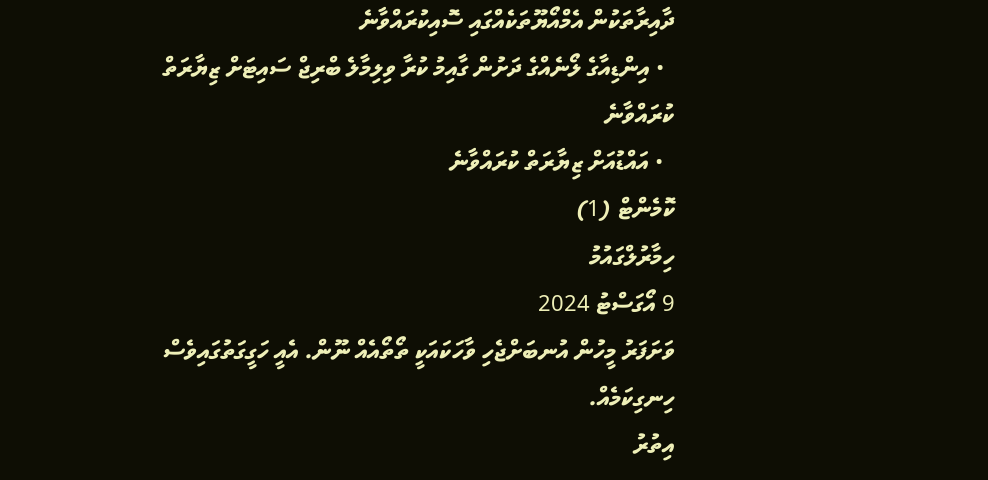ދާއިރާތަކުން އެމްއޯޔޫތަކެއްގައި ސޮއިކުރައްވާނެ
  • އިންޑިއާގެ ލޯނެއްގެ ދަށުން ގާއިމު ކުރާ ވިލިމާލެ ބްރިޖް ސައިޓަށް ޒިޔާރަތް ކުރައްވާނެ
  • އައްޑުއަށް ޒިޔާރަތް ކުރައްވާނެ
ކޮމެންޓް (1)
ހިމާރުލްގައުމު
9 އޯގަސްޓު 2024
ވަށަފަރު މީހުން އުނބަށްޖެހި ވާހަކައަކީ ތޯތޯއެއް ނޫން. އެއީ ހަގީގަތުގައިވެސް ހިނގިކަމެއް.
އިތުރު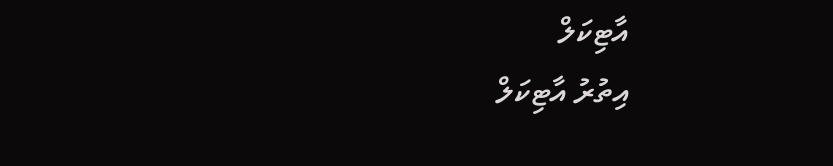އާޓިކަލް
އިތުރު އާޓިކަލް